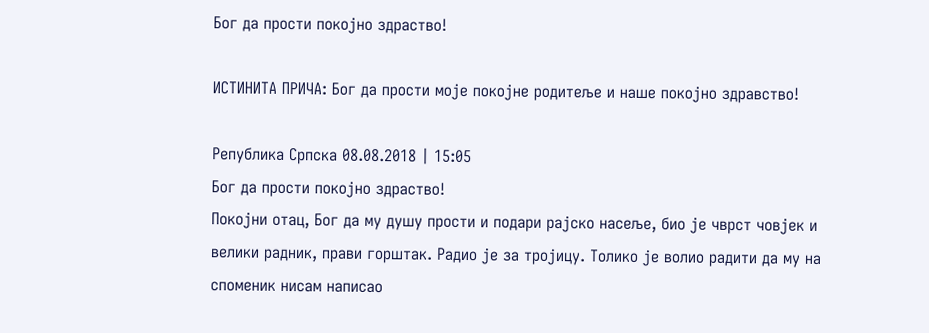Бог да прости покојно здраство!

ИСТИНИТА ПРИЧА: Бог да прости моје покојне родитеље и наше покојно здравство!

Република Српска 08.08.2018 | 15:05
Бог да прости покојно здраство!
Покојни отац, Бог да му душу прости и подари рајско насеље, био је чврст човјек и велики радник, прави горштак. Радио је за тројицу. Толико је волио радити да му на споменик нисам написао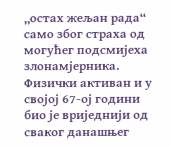„остах жељан рада“ само због страха од могућег подсмијеха злонамјерника. Физички активан и у својој 67-ој години био је вриједнији од сваког данашњег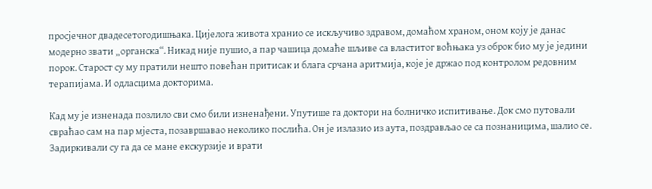просјечног двадесетогодишњака. Цијелога живота хранио се искључиво здравом, домаћом храном, оном коју је данас модерно звати „органска“. Никад није пушио, а пар чашица домаће шљиве са властитог воћњака уз оброк био му је једини порок. Старост су му пратили нешто повећан притисак и блага срчана аритмија, које је држао под контролом редовним терапијама. И одласцима докторима.

Кад му је изненада позлило сви смо били изненађени. Упутише га доктори на болничко испитивање. Док смо путовали свраћао сам на пар мјеста, позавршавао неколико послића. Он је излазио из аута, поздрављао се са познаницима, шалио се. Задиркивали су га да се мане екскурзије и врати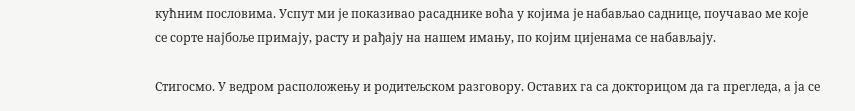кућним пословима. Успут ми је показивао расаднике воћа у којима је набављао саднице, поучавао ме које се сорте најбоље примају, расту и рађају на нашем имању, по којим цијенама се набављају.

Стигосмо. У ведром расположењу и родитељском разговору. Оставих га са докторицом да га прегледа, а ја се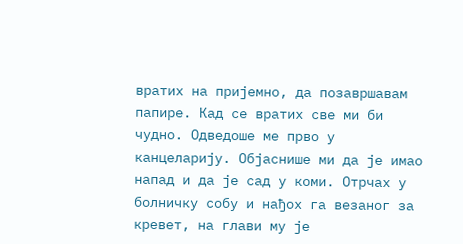вратих на пријемно, да позавршавам папире. Кад се вратих све ми би чудно. Одведоше ме прво у канцеларију. Објаснише ми да је имао напад и да је сад у коми. Отрчах у болничку собу и нађох га везаног за кревет, на глави му је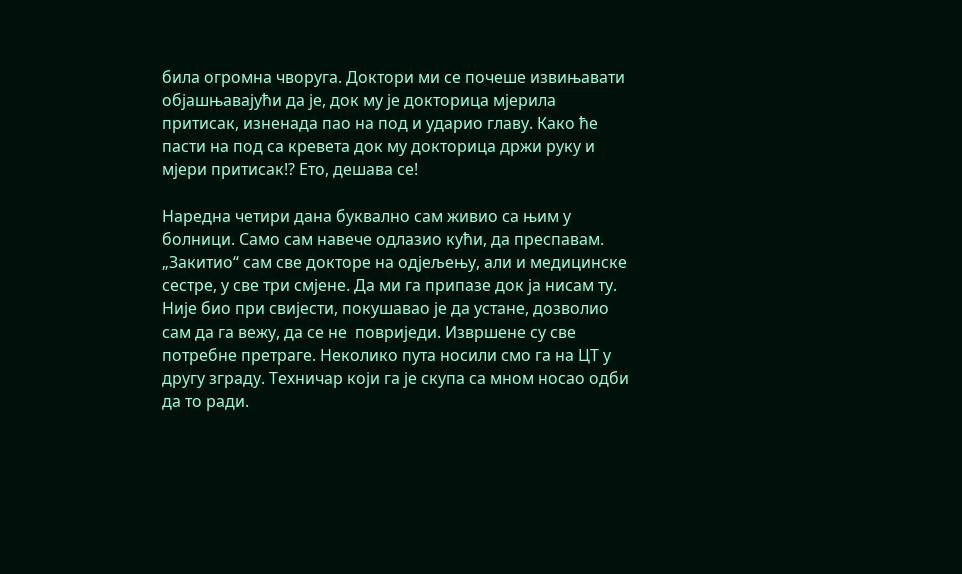била огромна чворуга. Доктори ми се почеше извињавати објашњавајући да је, док му је докторица мјерила притисак, изненада пао на под и ударио главу. Како ће пасти на под са кревета док му докторица држи руку и мјери притисак!? Ето, дешава се!

Наредна четири дана буквално сам живио са њим у болници. Само сам навече одлазио кући, да преспавам. „Закитио“ сам све докторе на одјељењу, али и медицинске сестре, у све три смјене. Да ми га припазе док ја нисам ту. Није био при свијести, покушавао је да устане, дозволио сам да га вежу, да се не  повриједи. Извршене су све потребне претраге. Неколико пута носили смо га на ЦТ у другу зграду. Техничар који га је скупа са мном носао одби да то ради.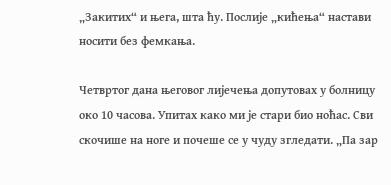„Закитих“ и њега, шта ћу. Послије „кићења“ настави носити без фемкања.

Четвртог дана његовог лијечења допутовах у болницу око 10 часова. Упитах како ми је стари био ноћас. Сви скочише на ноге и почеше се у чуду згледати. „Па зар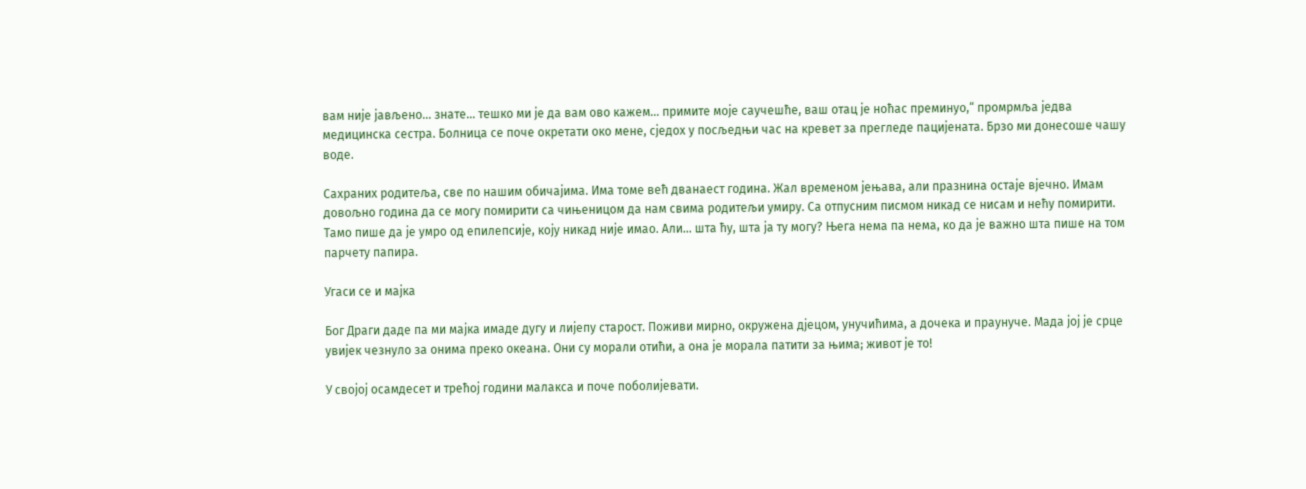вам није јављено... знате... тешко ми је да вам ово кажем... примите моје саучешће, ваш отац је ноћас преминуо,“ промрмља једва медицинска сестра. Болница се поче окретати око мене, сједох у посљедњи час на кревет за прегледе пацијената. Брзо ми донесоше чашу воде.

Сахраних родитеља, све по нашим обичајима. Има томе већ дванаест година. Жал временом јењава, али празнина остаје вјечно. Имам довољно година да се могу помирити са чињеницом да нам свима родитељи умиру. Са отпусним писмом никад се нисам и нећу помирити. Тамо пише да је умро од епилепсије, коју никад није имао. Али... шта ћу, шта ја ту могу? Њега нема па нема, ко да је важно шта пише на том парчету папира.

Угаси се и мајка

Бог Драги даде па ми мајка имаде дугу и лијепу старост. Поживи мирно, окружена дјецом, унучићима, а дочека и праунуче. Мада јој је срце увијек чезнуло за онима преко океана. Они су морали отићи, а она је морала патити за њима; живот је то!

У својој осамдесет и трећој години малакса и поче поболијевати.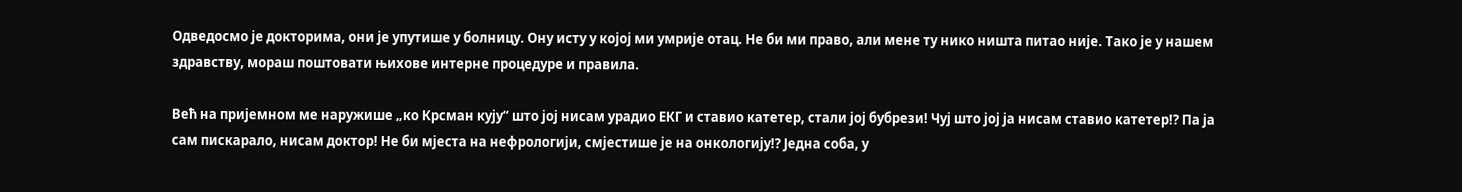Одведосмо је докторима, они је упутише у болницу. Ону исту у којој ми умрије отац. Не би ми право, али мене ту нико ништа питао није. Тако је у нашем здравству, мораш поштовати њихове интерне процедуре и правила.

Већ на пријемном ме наружише „ко Крсман кују“ што јој нисам урадио ЕКГ и ставио катетер, стали јој бубрези! Чуј што јој ја нисам ставио катетер!? Па ја сам пискарало, нисам доктор! Не би мјеста на нефрологији, смјестише је на онкологију!? Једна соба, у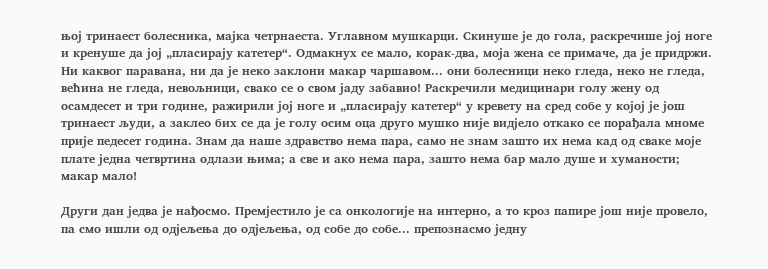њој тринаест болесника, мајка четрнаеста. Углавном мушкарци. Скинуше је до гола, раскречише јој ноге и кренуше да јој „пласирају катетер“. Одмакнух се мало, корак-два, моја жена се примаче, да је придржи. Ни каквог паравана, ни да је неко заклони макар чаршавом... они болесници неко гледа, неко не гледа, већина не гледа, невољници, свако се о свом јаду забавио! Раскречили медицинари голу жену од осамдесет и три године, ражирили јој ноге и „пласирају катетер“ у кревету на сред собе у којој је још тринаест људи, а заклео бих се да је голу осим оца друго мушко није видјело откако се порађала мноме прије педесет година. Знам да наше здравство нема пара, само не знам зашто их нема кад од сваке моје плате једна четвртина одлази њима; а све и ако нема пара, зашто нема бар мало душе и хуманости; макар мало!

Други дан једва је нађосмо. Премјестило је са онкологије на интерно, а то кроз папире још није провело, па смо ишли од одјељења до одјељења, од собе до собе... препознасмо једну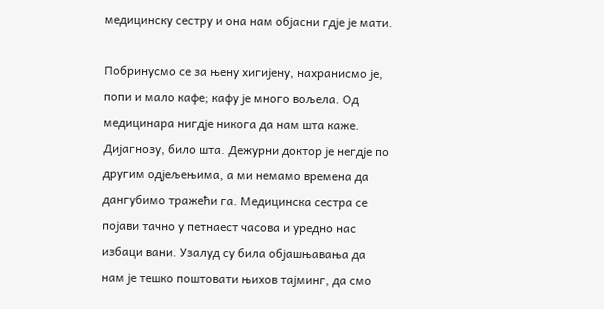медицинску сестру и она нам објасни гдје је мати.

Побринусмо се за њену хигијену, нахранисмо је, попи и мало кафе; кафу је много вољела. Од медицинара нигдје никога да нам шта каже. Дијагнозу, било шта. Дежурни доктор је негдје по другим одјељењима, а ми немамо времена да дангубимо тражећи га. Медицинска сестра се појави тачно у петнаест часова и уредно нас избаци вани. Узалуд су била објашњавања да нам је тешко поштовати њихов тајминг, да смо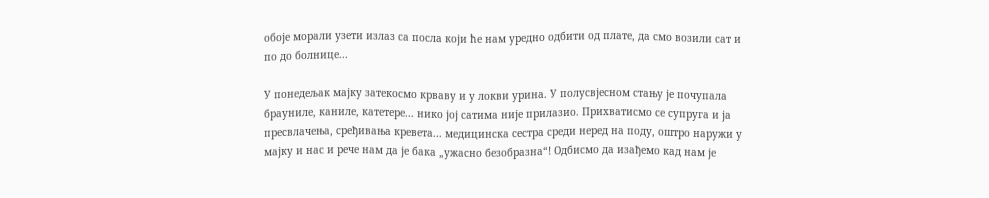обоје морали узети излаз са посла који ће нам уредно одбити од плате, да смо возили сат и по до болнице...

У понедељак мајку затекосмо крваву и у локви урина. У полусвјесном стању је почупала брауниле, каниле, катетере... нико јој сатима није прилазио. Прихватисмо се супруга и ја пресвлачења, сређивања кревета... медицинска сестра среди неред на поду, оштро наружи у мајку и нас и рече нам да је бака „ужасно безобразна“! Одбисмо да изађемо кад нам је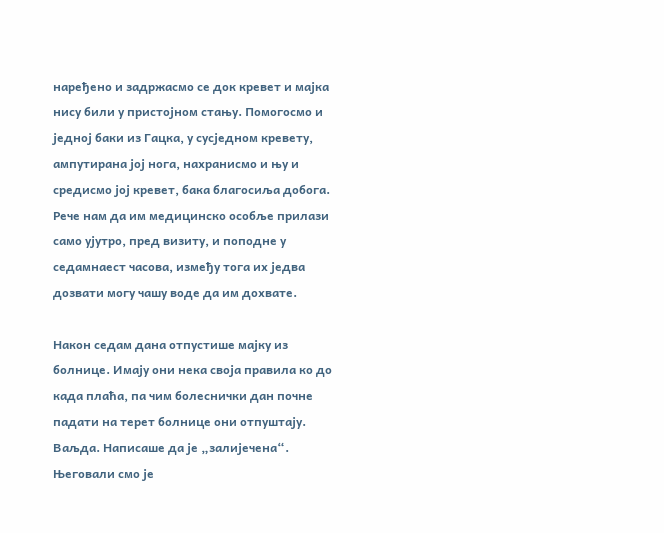наређено и задржасмо се док кревет и мајка нису били у пристојном стању. Помогосмо и једној баки из Гацка, у сусједном кревету, ампутирана јој нога, нахранисмо и њу и средисмо јој кревет, бака благосиља добога. Рече нам да им медицинско особље прилази само ујутро, пред визиту, и поподне у седамнаест часова, између тога их једва дозвати могу чашу воде да им дохвате.

Након седам дана отпустише мајку из болнице. Имају они нека своја правила ко до када плаћа, па чим болеснички дан почне падати на терет болнице они отпуштају. Ваљда. Написаше да је „залијечена“. Његовали смо је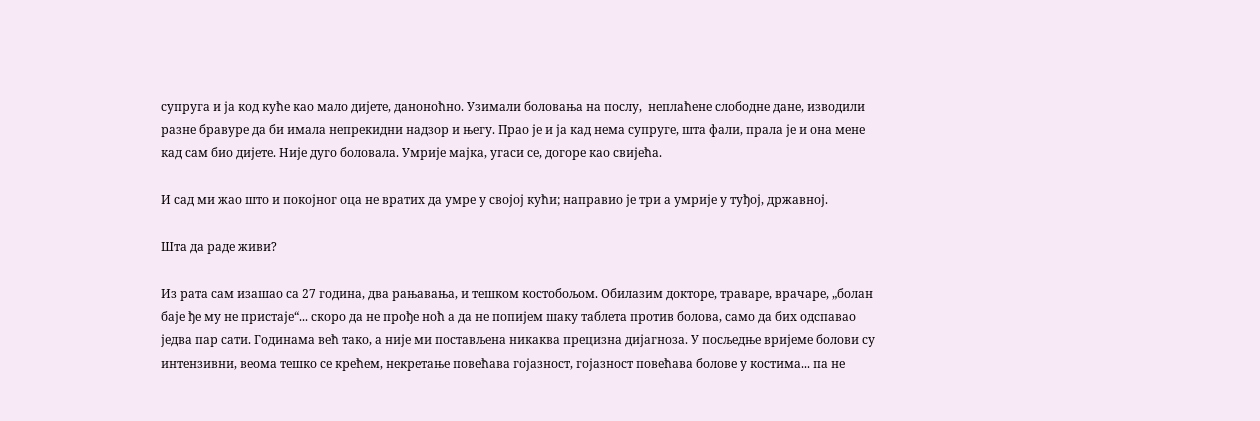супруга и ја код куће као мало дијете, даноноћно. Узимали боловања на послу,  неплаћене слободне дане, изводили разне бравуре да би имала непрекидни надзор и његу. Прао је и ја кад нема супруге, шта фали, прала је и она мене кад сам био дијете. Није дуго боловала. Умрије мајка, угаси се, догоре као свијећа.

И сад ми жао што и покојног оца не вратих да умре у својој кући; направио је три а умрије у туђој, државној.

Шта да раде живи?

Из рата сам изашао са 27 година, два рањавања, и тешком костобољом. Обилазим докторе, траваре, врачаре, „болан баје ђе му не пристаје“... скоро да не прође ноћ а да не попијем шаку таблета против болова, само да бих одспавао једва пар сати. Годинама већ тако, а није ми постављена никаква прецизна дијагноза. У посљедње вријеме болови су интензивни, веома тешко се крећем, некретање повећава гојазност, гојазност повећава болове у костима... па не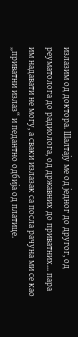излазим од доктора. Шалтају ме од једног до другог, од реуматолога до радиолога, од државних до приватних... пара им надавати не могу, а сваки излазак са посла рачуна ми се као „приватни излаз“ и педантно одбија од платице.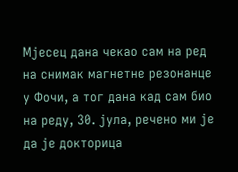Мјесец дана чекао сам на ред на снимак магнетне резонанце у Фочи, а тог дана кад сам био на реду, 30. јула, речено ми је да је докторица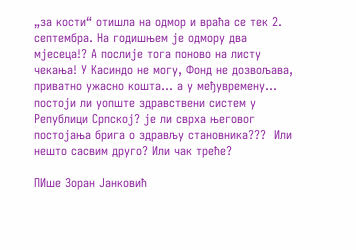„за кости“ отишла на одмор и враћа се тек 2. септембра. На годишњем је одмору два мјесеца!? А послије тога поново на листу чекања! У Касиндо не могу, Фонд не дозвољава, приватно ужасно кошта... а у међувремену... постоји ли уопште здравствени систем у Републици Српској? је ли сврха његовог постојања брига о здрављу становника???  Или нешто сасвим друго? Или чак треће?

ПИше Зоран Јанковић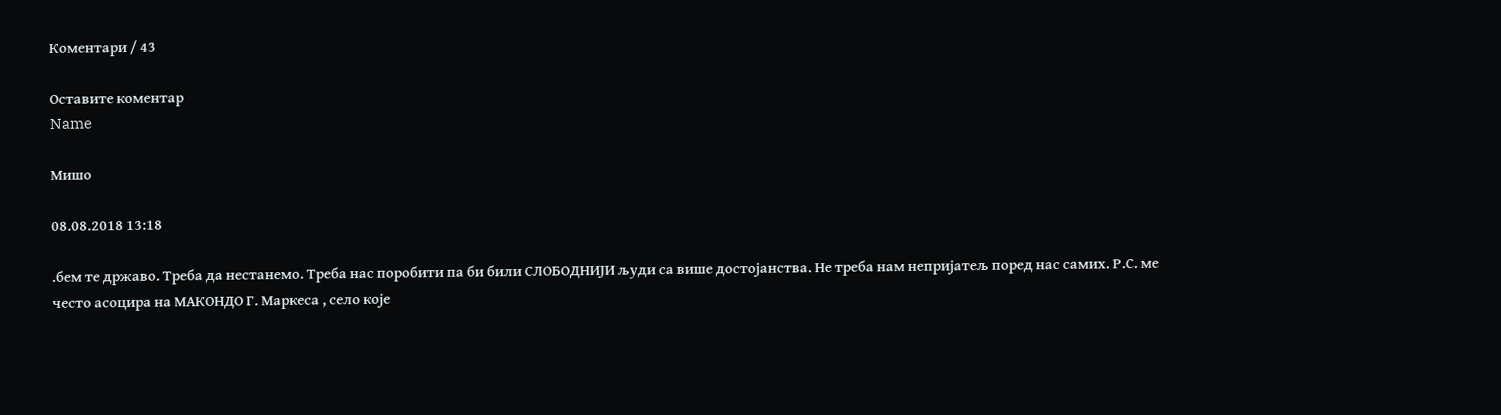Коментари / 43

Оставите коментар
Name

Мишо

08.08.2018 13:18

.бем те државо. Треба да нестанемо. Треба нас поробити па би били СЛОБОДНИЈИ људи са више достојанства. Не треба нам непријатељ поред нас самих. Р.С. ме често асоцира на МАКОНДО Г. Маркеса , село које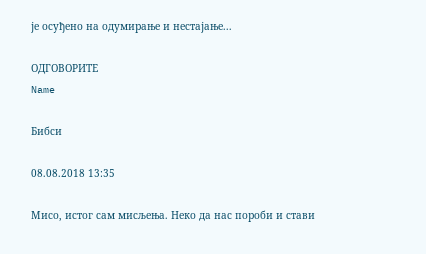је осуђено на одумирање и нестајање...

ОДГОВОРИТЕ
Name

Бибси

08.08.2018 13:35

Мисо, истог сам мисљења. Неко да нас пороби и стави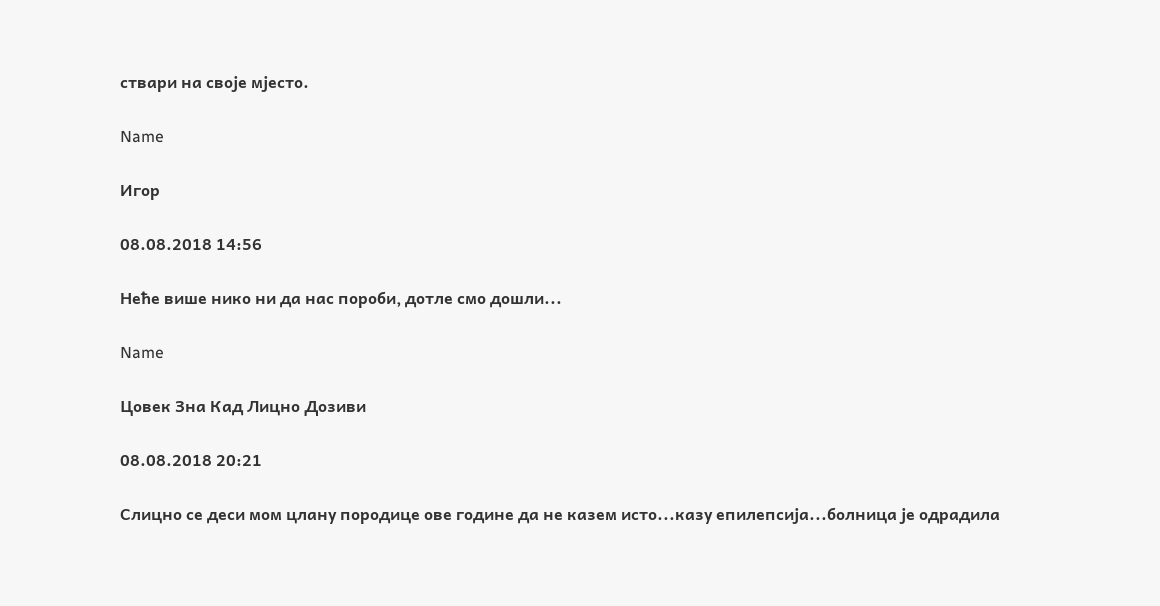ствари на своје мјесто.

Name

Игор

08.08.2018 14:56

Неће више нико ни да нас пороби, дотле смо дошли...

Name

Цовек Зна Кад Лицно Дозиви

08.08.2018 20:21

Слицно се деси мом цлану породице ове године да не казем исто...казу епилепсија...болница је одрадила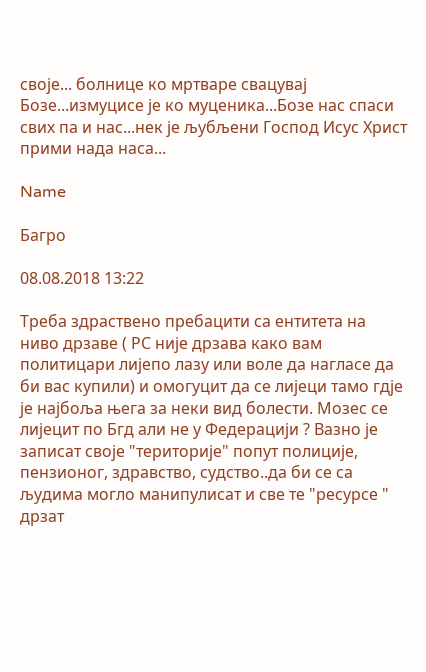своје... болнице ко мртваре свацувај Бозе...измуцисе је ко муценика...Бозе нас спаси свих па и нас...нек је љубљени Господ Исус Христ прими нада наса...

Name

Багро

08.08.2018 13:22

Треба здраствено пребацити са ентитета на ниво дрзаве ( РС није дрзава како вам политицари лијепо лазу или воле да нагласе да би вас купили) и омогуцит да се лијеци тамо гдје је најбоља њега за неки вид болести. Мозес се лијецит по Бгд али не у Федерацији ? Вазно је записат своје "територије" попут полиције, пензионог, здравство, судство..да би се са људима могло манипулисат и све те "ресурсе " дрзат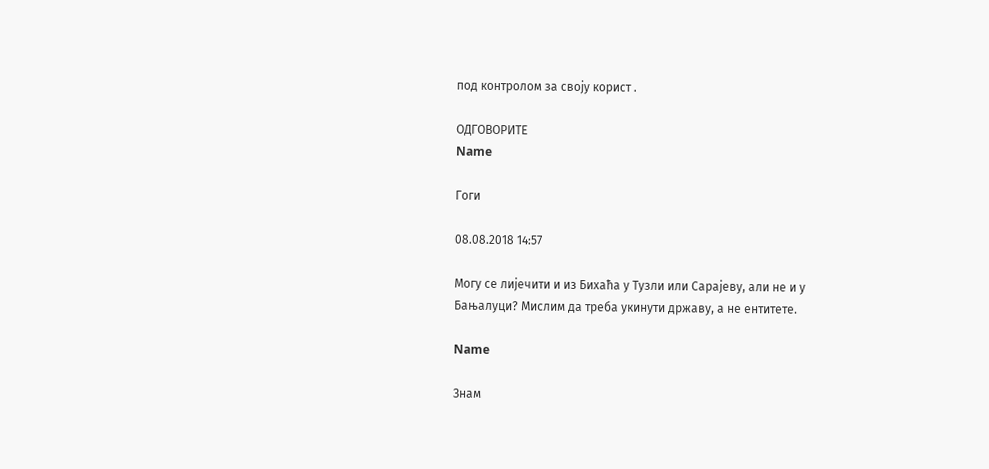под контролом за своју корист .

ОДГОВОРИТЕ
Name

Гоги

08.08.2018 14:57

Могу се лијечити и из Бихаћа у Тузли или Сарајеву, али не и у Бањалуци? Мислим да треба укинути државу, а не ентитете.

Name

Знам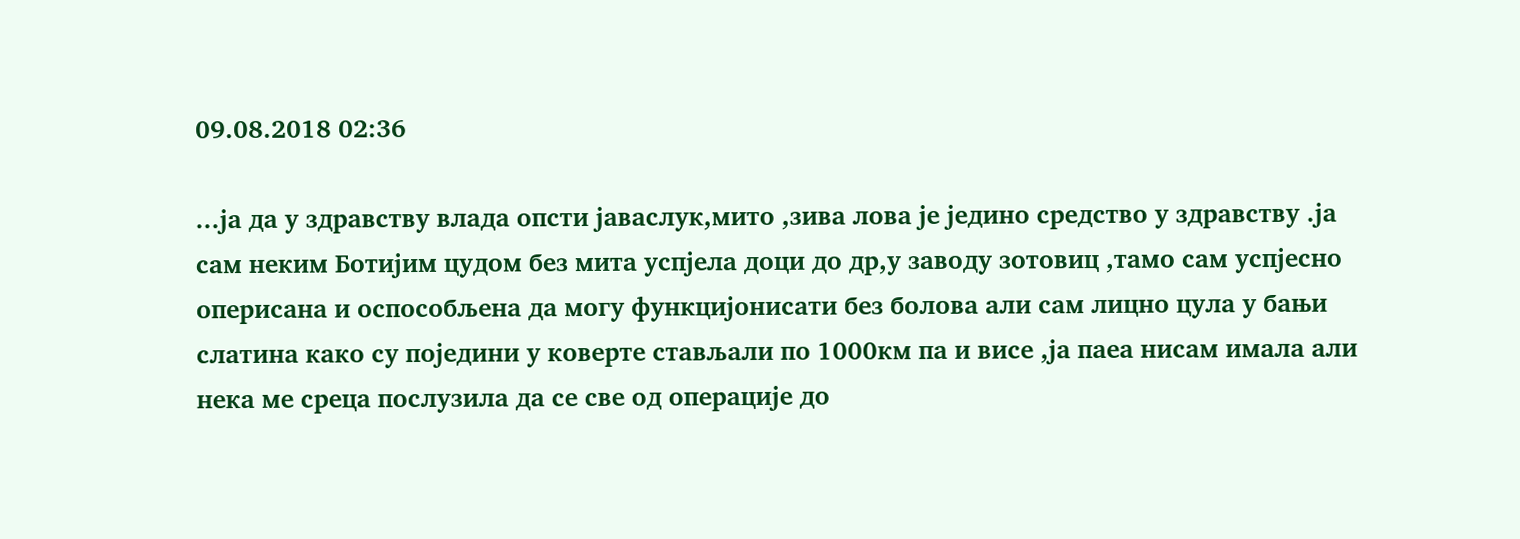09.08.2018 02:36

...ја да у здравству влада опсти јаваслук,мито ,зива лова је једино средство у здравству .ја сам неким Ботијим цудом без мита успјела доци до др,у заводу зотовиц ,тамо сам успјесно оперисана и оспособљена да могу функцијонисати без болова али сам лицно цула у бањи слатина како су поједини у коверте стављали по 1000км па и висе ,ја паеа нисам имала али нека ме среца послузила да се све од операције до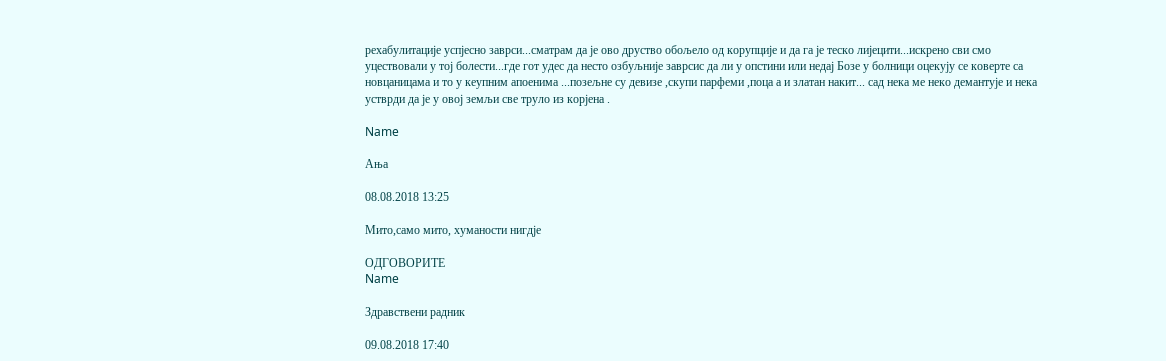рехабулитације успјесно заврси...сматрам да је ово друство обољело од корупције и да га је теско лијецити...искрено сви смо уцествовали у тој болести...где гот удес да несто озбуљније заврсис да ли у опстини или недај Бозе у болници оцекују се коверте са новцаницама и то у кеупним апоенима ...позељне су девизе ,скупи парфеми ,поца а и златан накит... сад нека ме неко демантује и нека устврди да је у овој земљи све труло из корјена .

Name

Ања

08.08.2018 13:25

Мито,само мито, хуманости нигдје

ОДГОВОРИТЕ
Name

Здравствени радник

09.08.2018 17:40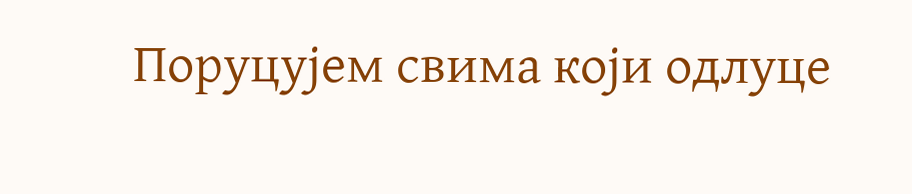Поруцујем свима који одлуце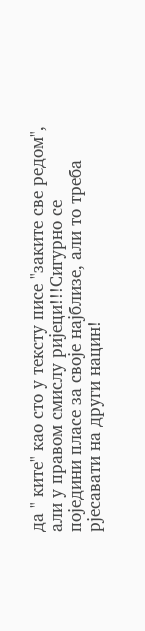да " ките" као сто у тексту писе "заките све редом", али у правом смислу ријеци!!!Сигурно се поједини пласе за своје најблизе, али то треба рјесавати на други нацин!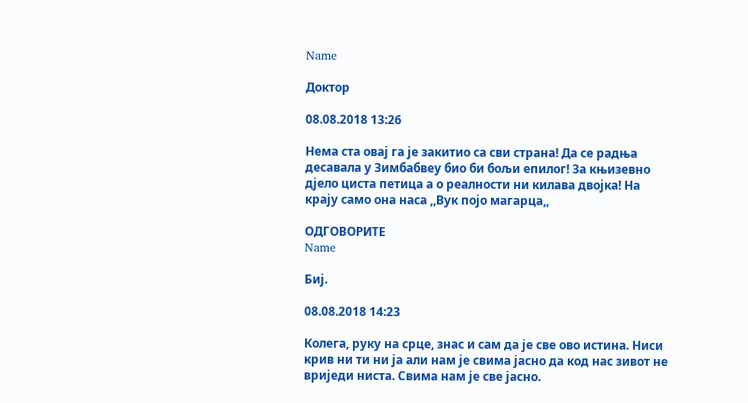Name

Доктор

08.08.2018 13:26

Нема ста овај га је закитио са сви страна! Да се радња десавала у Зимбабвеу био би бољи епилог! За књизевно дјело циста петица а о реалности ни килава двојка! На крају само она наса ,,Вук појо магарца,,

ОДГОВОРИТЕ
Name

Биј.

08.08.2018 14:23

Колега, руку на срце, знас и сам да је све ово истина. Ниси крив ни ти ни ја али нам је свима јасно да код нас зивот не вриједи ниста. Свима нам је све јасно.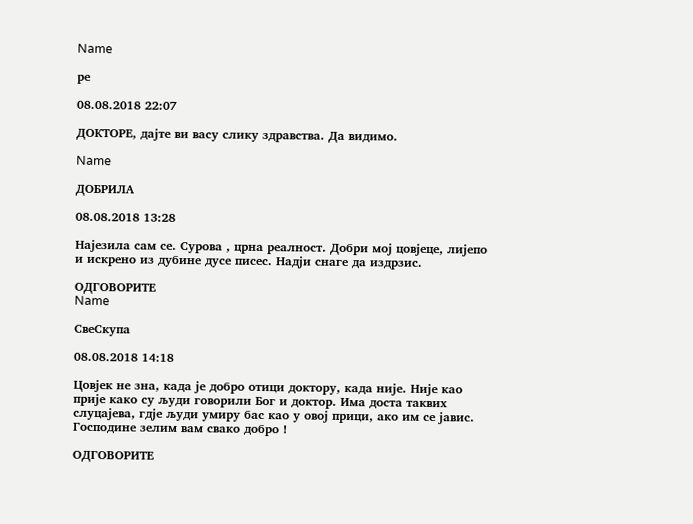Name

ре

08.08.2018 22:07

ДОКТОРЕ, дајте ви васу слику здравства. Да видимо.

Name

ДОБРИЛА

08.08.2018 13:28

Најезила сам се. Сурова , црна реалност. Добри мој цовјеце, лијепо и искрено из дубине дусе писес. Надји снаге да издрзис.

ОДГОВОРИТЕ
Name

СвеСкупа

08.08.2018 14:18

Цовјек не зна, када је добро отици доктору, када није. Није као прије како су људи говорили Бог и доктор. Има доста таквих слуцајева, гдје људи умиру бас као у овој прици, ако им се јавис. Господине зелим вам свако добро !

ОДГОВОРИТЕ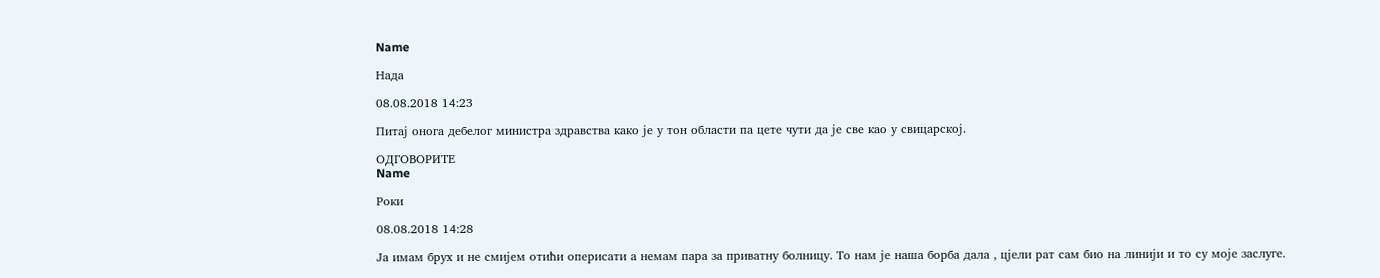Name

Нада

08.08.2018 14:23

Питај онога дебелог министра здравства како је у тон области па цете чути да је све као у свицарској.

ОДГОВОРИТЕ
Name

Роки

08.08.2018 14:28

Ја имам брух и не смијем отићи оперисати а немам пара за приватну болницу. То нам је наша борба дала , цјели рат сам био на линији и то су моје заслуге.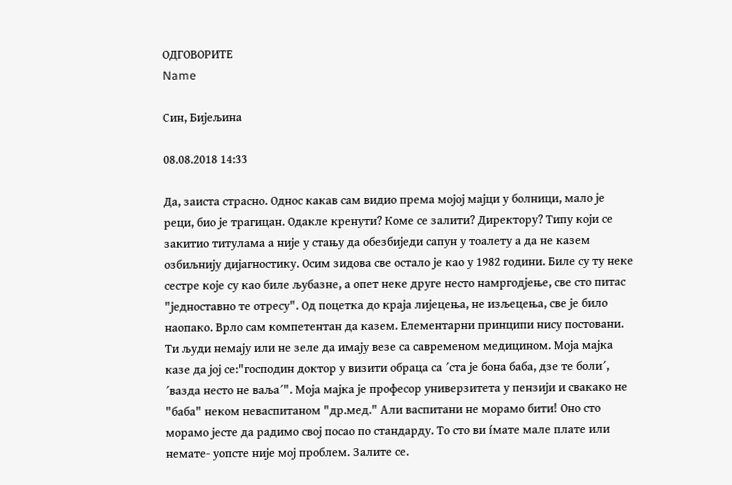ОДГОВОРИТЕ
Name

Син, Бијељина

08.08.2018 14:33

Да, заиста страсно. Однос какав сам видио према мојој мајци у болници, мало је реци, био је трагицан. Одакле кренути? Коме се залити? Директору? Типу који се закитио титулама а није у стању да обезбиједи сапун у тоалету а да не казем озбиљнију дијагностику. Осим зидова све остало је као у 1982 години. Биле су ту неке сестре које су као биле љубазне, а опет неке друге несто намргодјење, све сто питас "једноставно те отресу". Од поцетка до краја лијецења, не изљецења, све је било наопако. Врло сам компетентан да казем. Елементарни принципи нису постовани. Ти људи немају или не зеле да имају везе са савременом медицином. Моја мајка казе да јој се:"господин доктор у визити обраца са ´ста је бона баба, дзе те боли´, ´вазда несто не ваља´". Моја мајка је професор универзитета у пензији и свакако не "баба" неком неваспитаном "др.мед." Али васпитани не морамо бити! Оно сто морамо јесте да радимо свој посао по стандарду. То сто ви íмате мале плате или немате- уопсте није мој проблем. Залите се.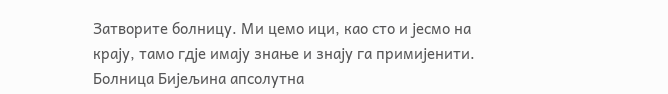Затворите болницу. Ми цемо ици, као сто и јесмо на крају, тамо гдје имају знање и знају га примијенити. Болница Бијељина апсолутна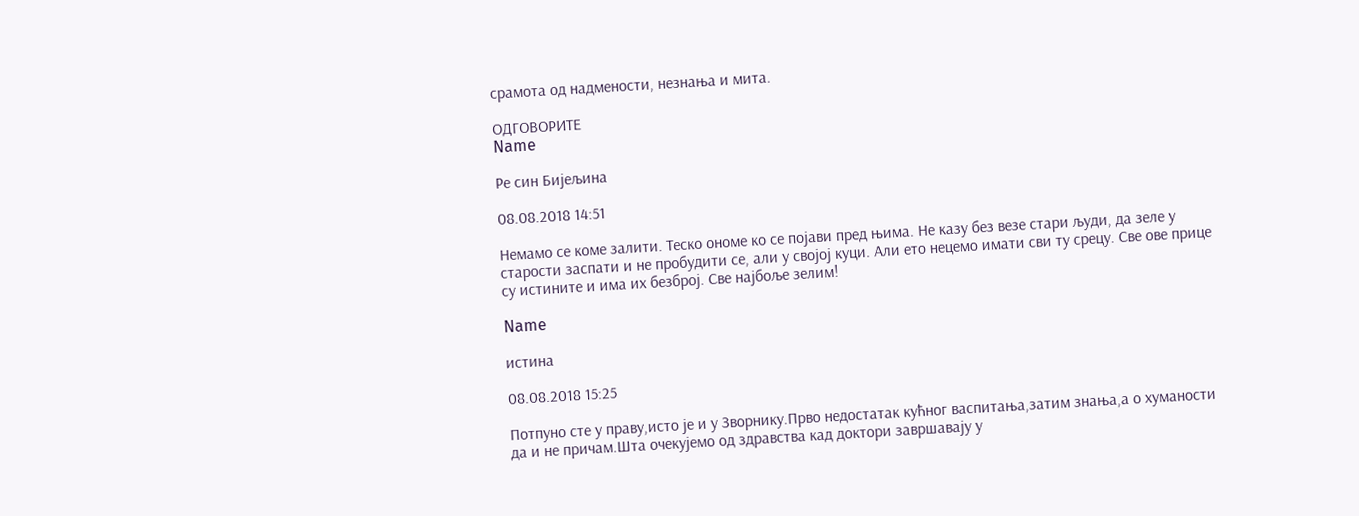срамота од надмености, незнања и мита.

ОДГОВОРИТЕ
Name

Ре син Бијељина

08.08.2018 14:51

Немамо се коме залити. Теско ономе ко се појави пред њима. Не казу без везе стари људи, да зеле у старости заспати и не пробудити се, али у својој куци. Али ето нецемо имати сви ту срецу. Све ове прице су истините и има их безброј. Све најбоље зелим!

Name

истина

08.08.2018 15:25

Потпуно сте у праву,исто је и у Зворнику.Прво недостатак кућног васпитања,затим знања,а о хуманости да и не причам.Шта очекујемо од здравства кад доктори завршавају у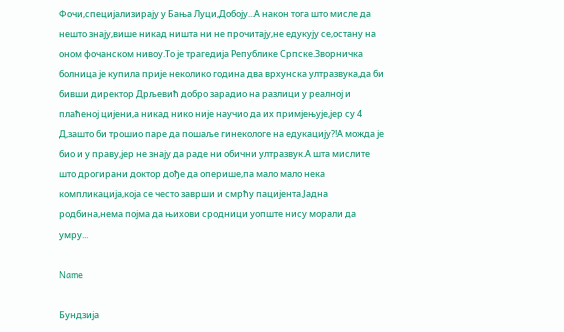Фочи,специјализирају у Бања Луци,Добоју...А након тога што мисле да нешто знају,више никад ништа ни не прочитају,не едукују се,остану на оном фочанском нивоу.То је трагедија Републике Српске.Зворничка болница је купила прије неколико година два врхунска ултразвука,да би бивши директор Дрљевић добро зарадио на разлици у реалној и плаћеној цијени,а никад нико није научио да их примјењује,јер су 4 Д,зашто би трошио паре да пошаље гинекологе на едукацију?!А можда је био и у праву,јер не знају да раде ни обични ултразвук.А шта мислите што дрогирани доктор дође да оперише,па мало мало нека компликација,која се често заврши и смрћу пацијента.Јадна родбина,нема појма да њихови сродници уопште нису морали да умру...

Name

Бундзија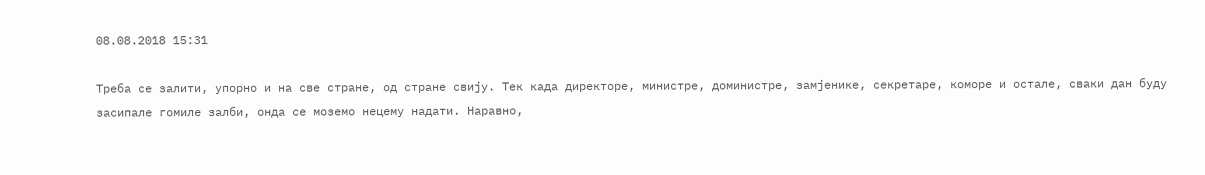08.08.2018 15:31

Треба се залити, упорно и на све стране, од стране свију. Тек када директоре, министре, доминистре, замјенике, секретаре, коморе и остале, сваки дан буду засипале гомиле залби, онда се моземо нецему надати. Наравно,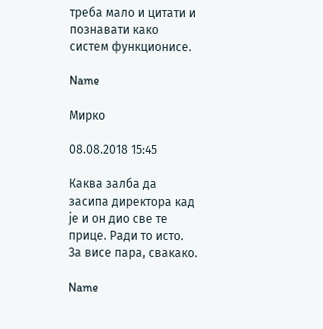треба мало и цитати и познавати како систем функционисе.

Name

Мирко

08.08.2018 15:45

Каква залба да засипа директора кад је и он дио све те прице. Ради то исто. За висе пара, свакако.

Name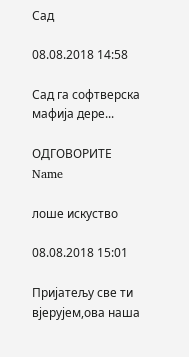Сад

08.08.2018 14:58

Сад га софтверска мафија дере...

ОДГОВОРИТЕ
Name

лоше искуство

08.08.2018 15:01

Пријатељу све ти вјерујем,ова наша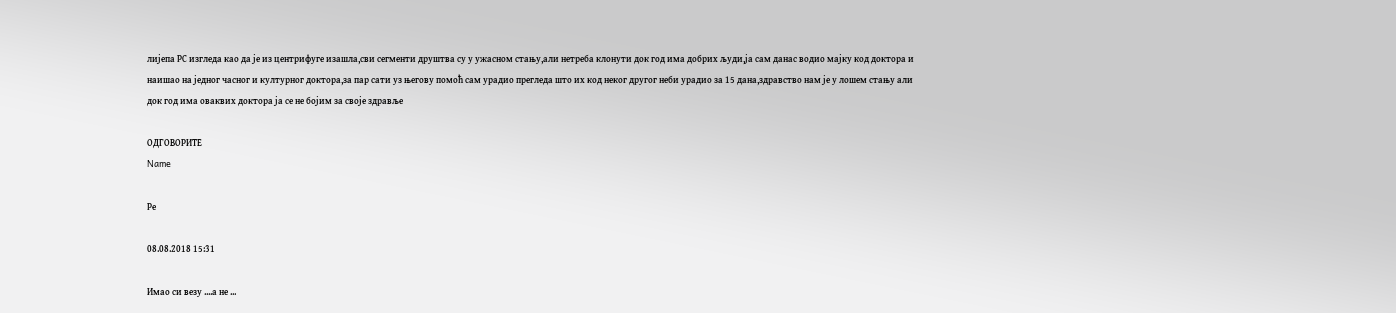лијепа РС изгледа као да је из центрифуге изашла,сви сегменти друштва су у ужасном стању,али нетреба клонути док год има добрих људи,ја сам данас водио мајку код доктора и наишао на једног часног и културног доктора,за пар сати уз његову помоћ сам урадио прегледа што их код неког другог неби урадио за 15 дана,здравство нам је у лошем стању али док год има оваквих доктора ја се не бојим за своје здравље

ОДГОВОРИТЕ
Name

Ре

08.08.2018 15:31

Имао си везу ....а не ...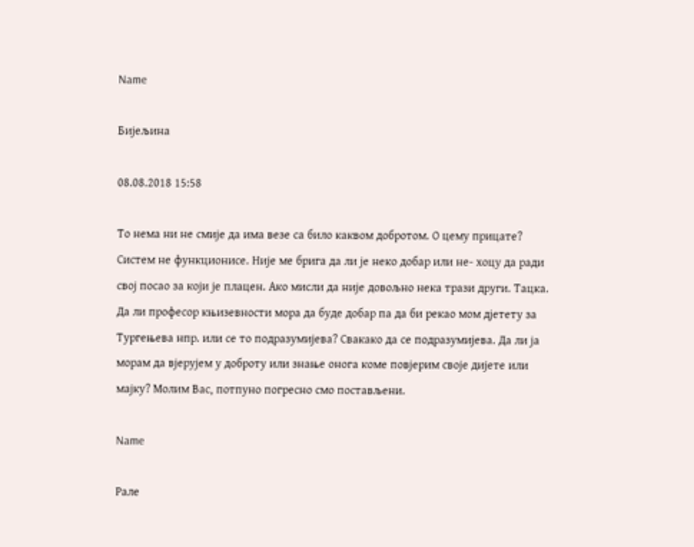Name

Бијељина

08.08.2018 15:58

То нема ни не смије да има везе са било каквом добротом. О цему прицате? Систем не функционисе. Није ме брига да ли је неко добар или не- хоцу да ради свој посао за који је плацен. Ако мисли да није довољно нека трази други. Тацка. Да ли професор књизевности мора да буде добар па да би рекао мом дјетету за Тургењева нпр. или се то подразумијева? Свакако да се подразумијева. Да ли ја морам да вјерујем у доброту или знање онога коме повјерим своје дијете или мајку? Молим Вас, потпуно погресно смо постављени.

Name

Рале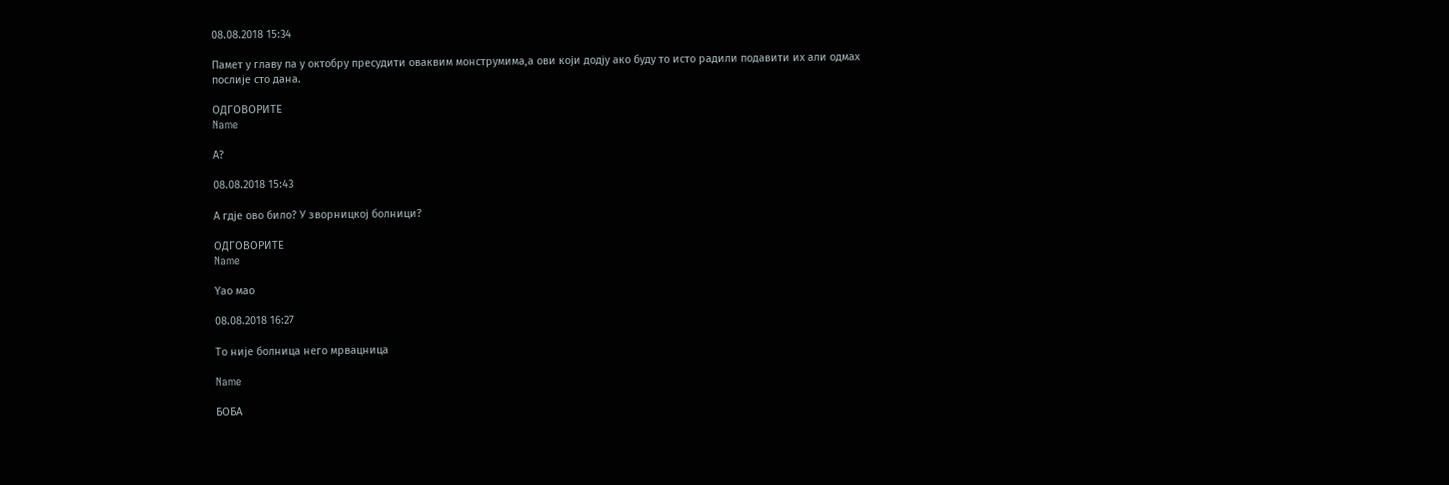08.08.2018 15:34

Памет у главу па у октобру пресудити оваквим монструмима,а ови који додју ако буду то исто радили подавити их али одмах послије сто дана.

ОДГОВОРИТЕ
Name

А?

08.08.2018 15:43

А гдје ово било? У зворницкој болници?

ОДГОВОРИТЕ
Name

Yао мао

08.08.2018 16:27

То није болница него мрвацница

Name

БОБА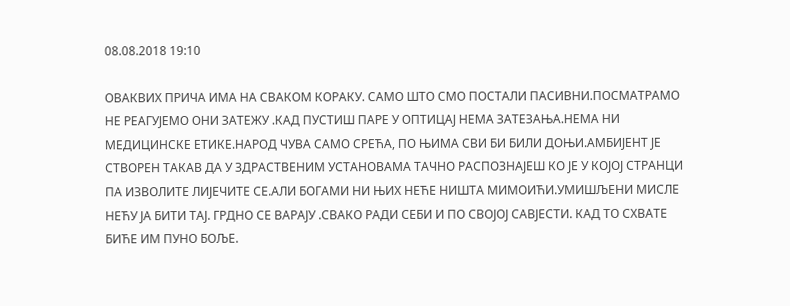08.08.2018 19:10

ОВАКВИХ ПРИЧА ИМА НА СВАКОМ КОРАКУ. САМО ШТО СМО ПОСТАЛИ ПАСИВНИ.ПОСМАТРАМО НЕ РЕАГУЈЕМО ОНИ ЗАТЕЖУ .КАД ПУСТИШ ПАРЕ У ОПТИЦАЈ НЕМА ЗАТЕЗАЊА.НЕМА НИ МЕДИЦИНСКЕ ЕТИКЕ.НАРОД ЧУВА САМО СРЕЋА, ПО ЊИМА СВИ БИ БИЛИ ДОЊИ.АМБИЈЕНТ ЈЕ СТВОРЕН ТАКАВ ДА У ЗДРАСТВЕНИМ УСТАНОВАМА ТАЧНО РАСПОЗНАЈЕШ КО ЈЕ У КОЈОЈ СТРАНЦИ ПА ИЗВОЛИТЕ ЛИЈЕЧИТЕ СЕ.АЛИ БОГАМИ НИ ЊИХ НЕЋЕ НИШТА МИМОИЋИ.УМИШЉЕНИ МИСЛЕ НЕЋУ ЈА БИТИ ТАЈ. ГРДНО СЕ ВАРАЈУ .СВАКО РАДИ СЕБИ И ПО СВОЈОЈ САВЈЕСТИ. КАД ТО СХВАТЕ БИЋЕ ИМ ПУНО БОЉЕ.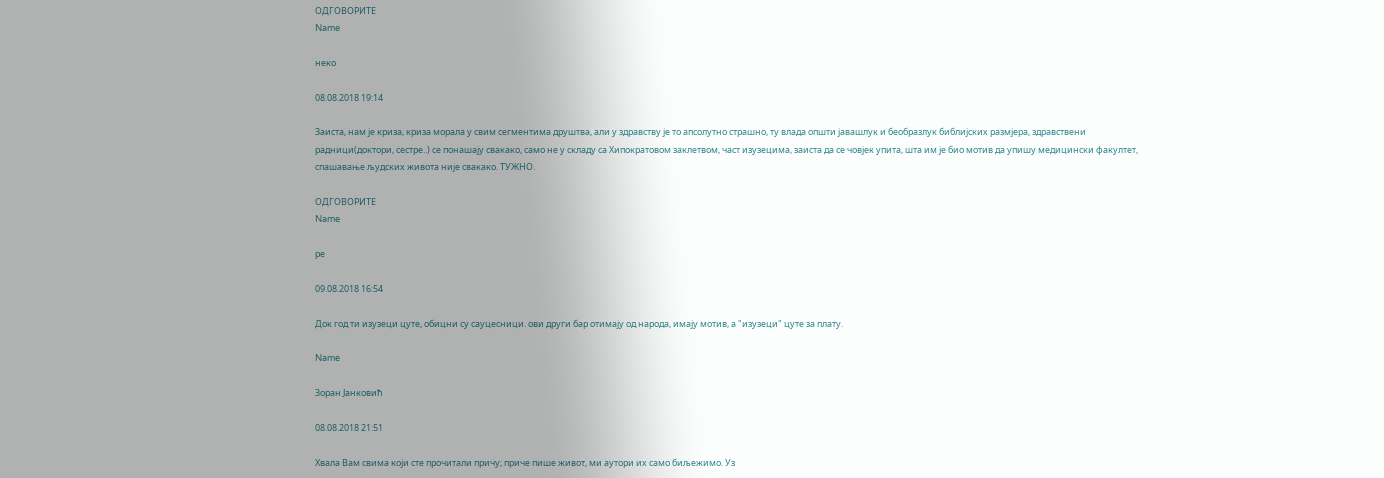ОДГОВОРИТЕ
Name

неко

08.08.2018 19:14

Заиста, нам је криза, криза морала у свим сегментима друштва, али у здравству је то апсолутно страшно, ту влада општи јавашлук и беобразлук библијских размјера, здравствени радници(доктори, сестре..) се понашају свакако, само не у складу са Хипократовом заклетвом, част изузецима, заиста да се човјек упита, шта им је био мотив да упишу медицински факултет, спашавање људских живота није свакако. ТУЖНО.

ОДГОВОРИТЕ
Name

ре

09.08.2018 16:54

Док год ти изузеци цуте, обицни су сауцесници. ови други бар отимају од народа, имају мотив, а "изузеци" цуте за плату.

Name

Зоран Јанковић

08.08.2018 21:51

Хвала Вам свима који сте прочитали причу; приче пише живот, ми аутори их само биљежимо. Уз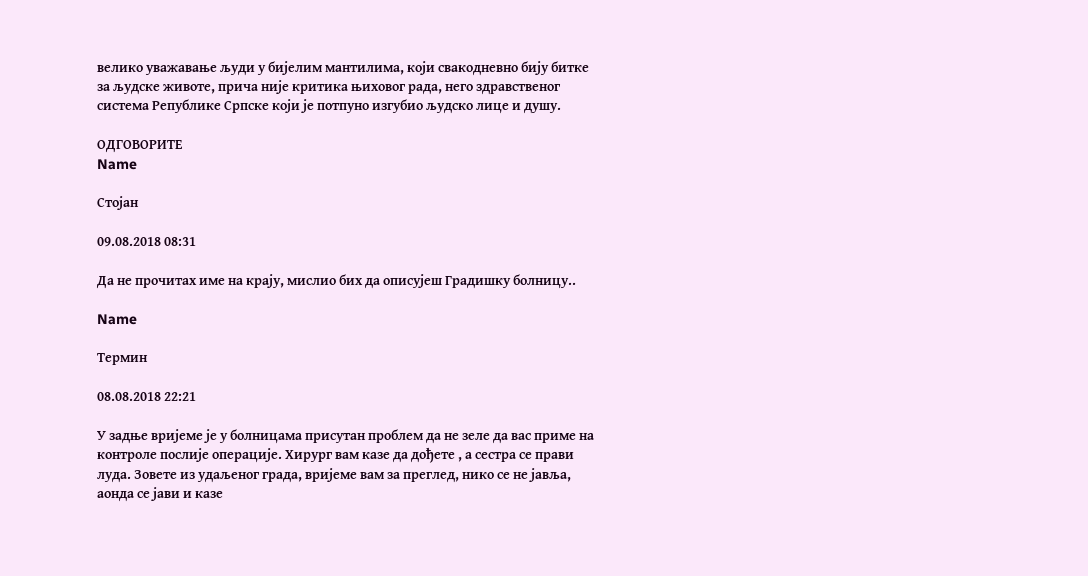велико уважавање људи у бијелим мантилима, који свакодневно бију битке за људске животе, прича није критика њиховог рада, него здравственог система Републике Српске који је потпуно изгубио људско лице и душу.

ОДГОВОРИТЕ
Name

Стојан

09.08.2018 08:31

Да не прочитах име на крају, мислио бих да описујеш Градишку болницу..

Name

Термин

08.08.2018 22:21

У задње вријеме је у болницама присутан проблем да не зеле да вас приме на контроле послије операције. Хирург вам казе да дођете , а сестра се прави луда. Зовете из удаљеног града, вријеме вам за преглед, нико се не јавља, аонда се јави и казе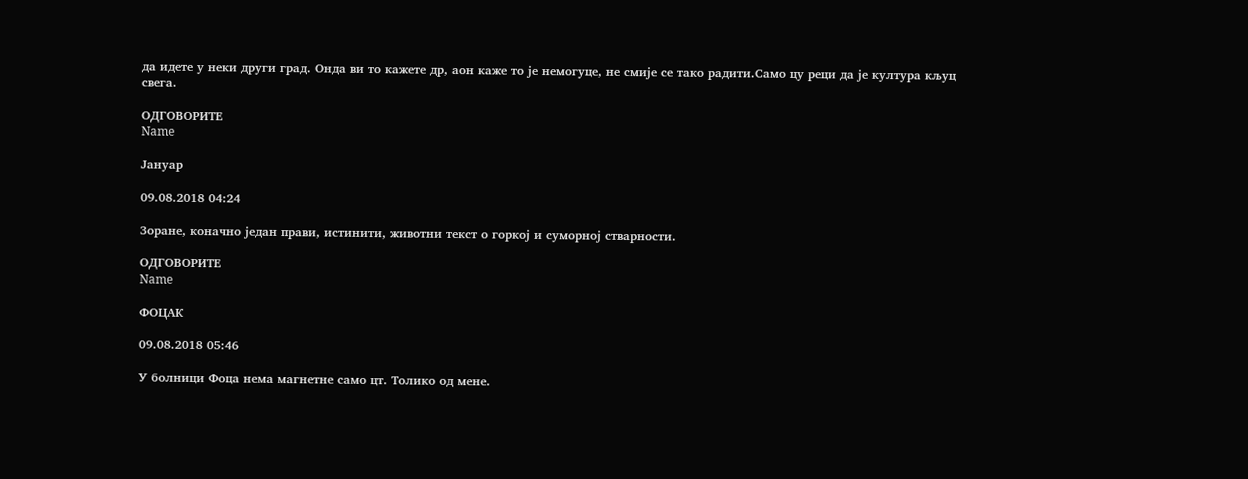да идете у неки други град. Онда ви то кажете др, аон каже то је немогуце, не смије се тако радити.Само цу реци да је култура кљуц свега.

ОДГОВОРИТЕ
Name

Јануар

09.08.2018 04:24

Зоране, коначно један прави, истинити, животни текст о горкој и суморној стварности.

ОДГОВОРИТЕ
Name

ФОЦАК

09.08.2018 05:46

У болници Фоца нема магнетне само цт. Толико од мене.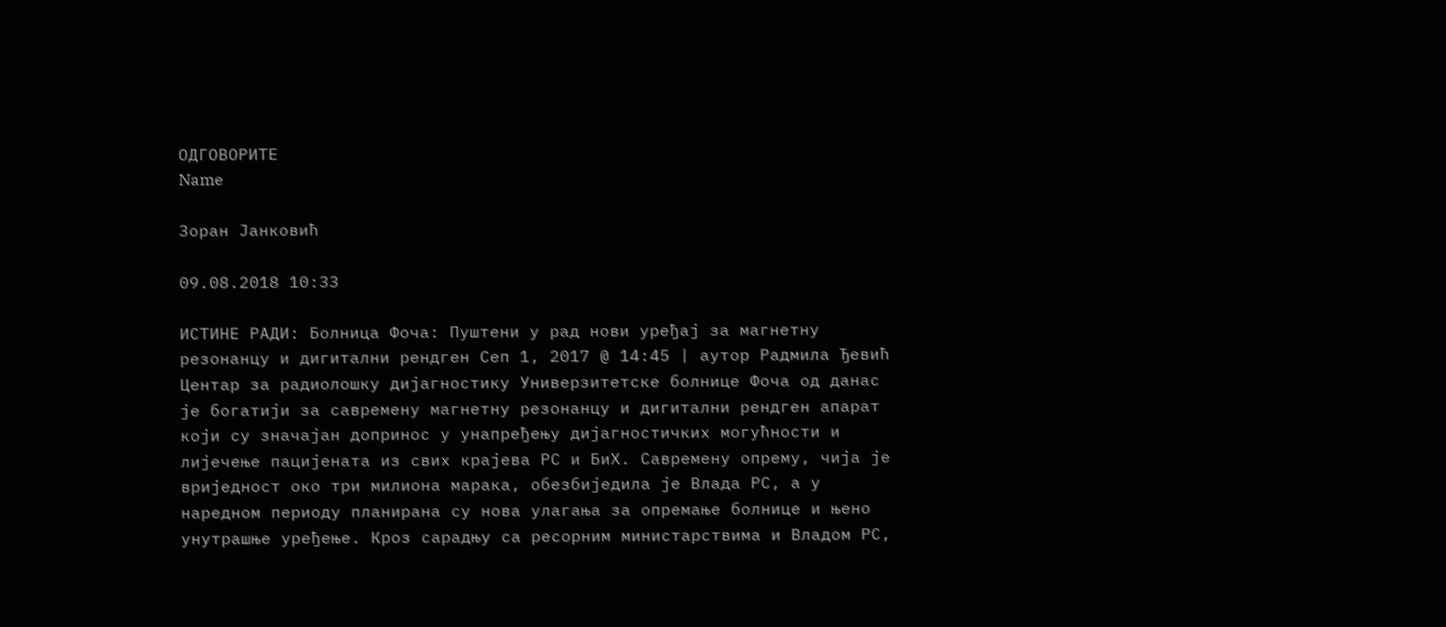ОДГОВОРИТЕ
Name

Зоран Јанковић

09.08.2018 10:33

ИСТИНЕ РАДИ: Болница Фоча: Пуштени у рад нови уређај за магнетну резонанцу и дигитални рендген Сеп 1, 2017 @ 14:45 | аутор Радмила Ђевић Центар за радиолошку дијагностику Универзитетске болнице Фоча од данас је богатији за савремену магнетну резонанцу и дигитални рендген апарат који су значајан допринос у унапређењу дијагностичких могућности и лијечење пацијената из свих крајева РС и БиХ. Савремену опрему, чија је вриједност око три милиона марака, обезбиједила је Влада РС, а у наредном периоду планирана су нова улагања за опремање болнице и њено унутрашње уређење. Кроз сарадњу са ресорним министарствима и Владом РС,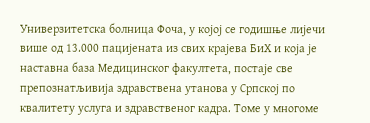Универзитетска болница Фоча, у којој се годишње лијечи више од 13.000 пацијената из свих крајева БиХ и која је наставна база Медицинског факултета, постаје све препознатљивија здравствена утанова у Српској по квалитету услуга и здравственог кадра. Томе у многоме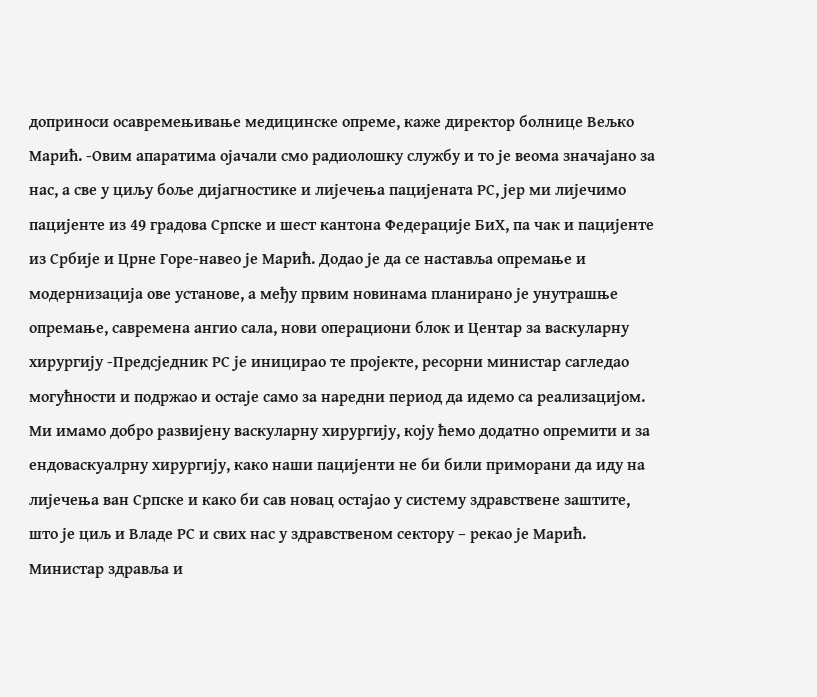доприноси осавремењивање медицинске опреме, каже директор болнице Вељко Марић. -Овим апаратима ојачали смо радиолошку службу и то је веома значајано за нас, а све у циљу боље дијагностике и лијечења пацијената РС, јер ми лијечимо пацијенте из 49 градова Српске и шест кантона Федерације БиХ, па чак и пацијенте из Србије и Црне Горе-навео је Марић. Додао је да се наставља опремање и модернизација ове установе, а међу првим новинама планирано је унутрашње опремање, савремена ангио сала, нови операциони блок и Центар за васкуларну хирургију -Предсједник РС је иницирао те пројекте, ресорни министар сагледао могућности и подржао и остаје само за наредни период да идемо са реализацијом. Ми имамо добро развијену васкуларну хирургију, коју ћемо додатно опремити и за ендоваскуалрну хирургију, како наши пацијенти не би били приморани да иду на лијечења ван Српске и како би сав новац остајао у систему здравствене заштите, што је циљ и Владе РС и свих нас у здравственом сектору – рекао је Марић. Министар здравља и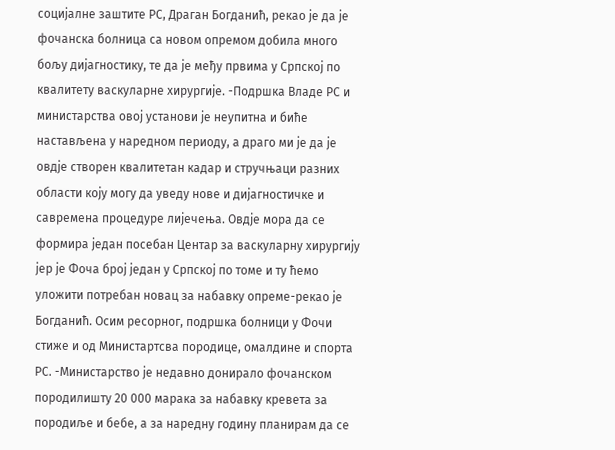социјалне заштите РС, Драган Богданић, рекао је да је фочанска болница са новом опремом добила много бољу дијагностику, те да је међу првима у Српској по квалитету васкуларне хирургије. -Подршка Владе РС и министарства овој установи је неупитна и биће настављена у наредном периоду, а драго ми је да је овдје створен квалитетан кадар и стручњаци разних области коју могу да уведу нове и дијагностичке и савремена процедуре лијечења. Овдје мора да се формира један посебан Центар за васкуларну хирургију јер је Фоча број један у Српској по томе и ту ћемо уложити потребан новац за набавку опреме-рекао је Богданић. Осим ресорног, подршка болници у Фочи стиже и од Министартсва породице, омалдине и спорта РС. -Министарство је недавно донирало фочанском породилишту 20 000 марака за набавку кревета за породиље и бебе, а за наредну годину планирам да се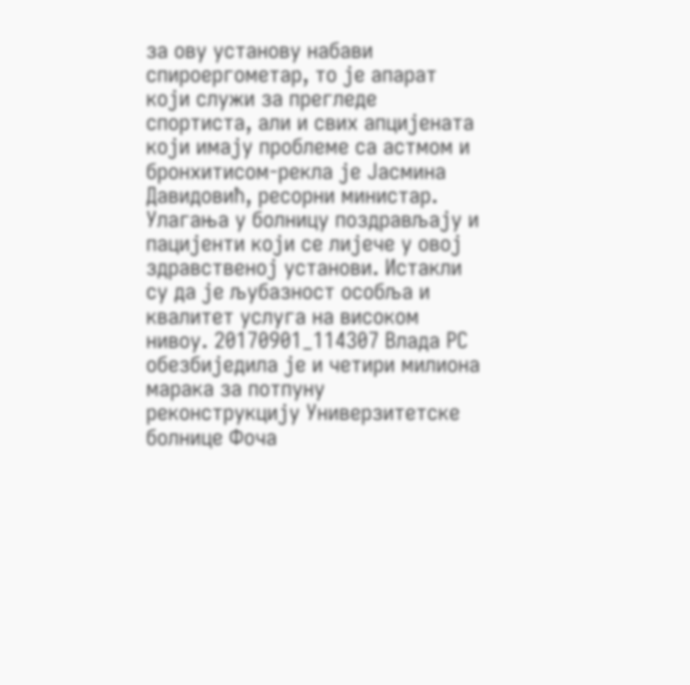за ову установу набави спироергометар, то је апарат који служи за прегледе спортиста, али и свих апцијената који имају проблеме са астмом и бронхитисом-рекла је Јасмина Давидовић, ресорни министар. Улагања у болницу поздрављају и пацијенти који се лијече у овој здравственој установи. Истакли су да је љубазност особља и квалитет услуга на високом нивоу. 20170901_114307 Влада РС обезбиједила је и четири милиона марака за потпуну реконструкцију Универзитетске болнице Фоча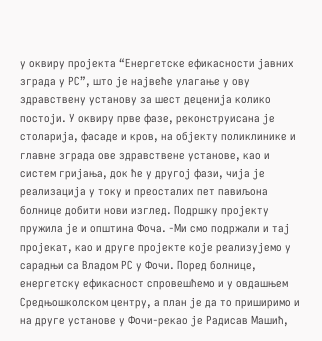у оквиру пројекта “Енергетске ефикасности јавних зграда у РС”, што је највеће улагање у ову здравствену установу за шест деценија колико постоји. У оквиру прве фазе, реконструисана је столарија, фасаде и кров, на објекту поликлинике и главне зграда ове здравствене установе, као и систем гријања, док ће у другој фази, чија је реализација у току и преосталих пет павиљона болнице добити нови изглед. Подршку пројекту пружила је и општина Фоча. -Ми смо подржали и тај пројекат, као и друге пројекте које реализујемо у сарадњи са Владом РС у Фочи. Поред болнице, енергетску ефикасност спровешћемо и у овдашњем Средњошколском центру, а план је да то приширимо и на друге установе у Фочи-рекао је Радисав Машић,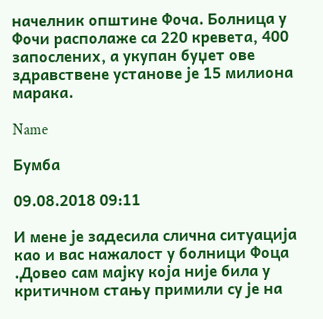начелник општине Фоча. Болница у Фочи располаже са 220 кревета, 400 запослених, а укупан буџет ове здравствене установе је 15 милиона марака.

Name

Бумба

09.08.2018 09:11

И мене је задесила слична ситуација као и вас нажалост у болници Фоца .Довео сам мајку која није била у критичном стању примили су је на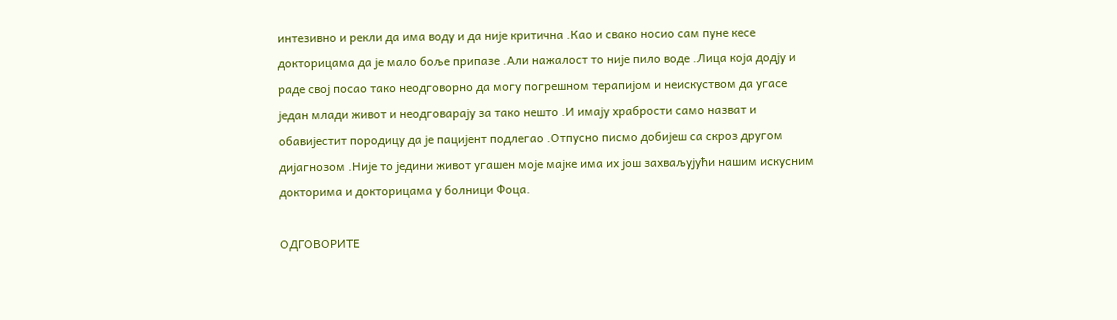интезивно и рекли да има воду и да није критична .Као и свако носио сам пуне кесе докторицама да је мало боље припазе .Али нажалост то није пило воде .Лица која додју и раде свој посао тако неодговорно да могу погрешном терапијом и неискуством да угасе један млади живот и неодговарају за тако нешто .И имају храбрости само назват и обавијестит породицу да је пацијент подлегао .Отпусно писмо добијеш са скроз другом дијагнозом .Није то једини живот угашен моје мајке има их још захваљујући нашим искусним докторима и докторицама у болници Фоца.

ОДГОВОРИТЕ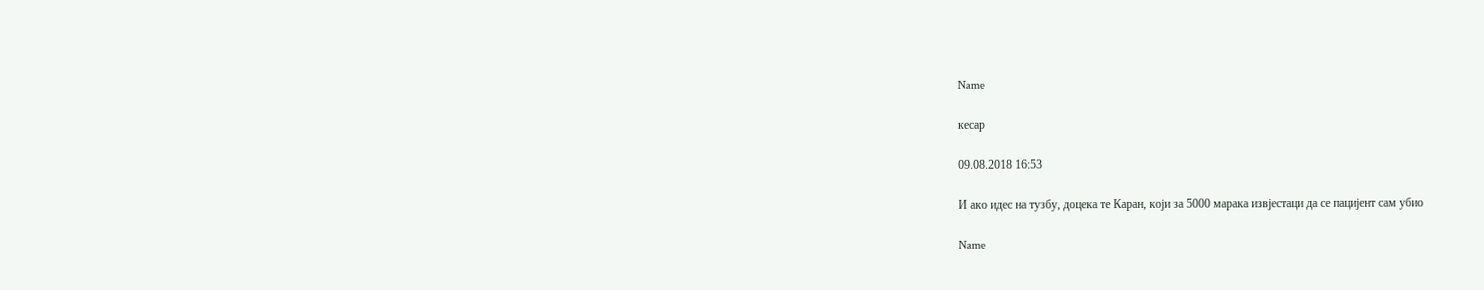Name

кесар

09.08.2018 16:53

И ако идес на тузбу, доцека те Каран, који за 5000 марака извјестаци да се пацијент сам убио

Name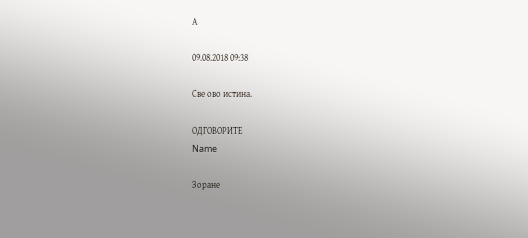А

09.08.2018 09:38

Све ово истина.

ОДГОВОРИТЕ
Name

Зоране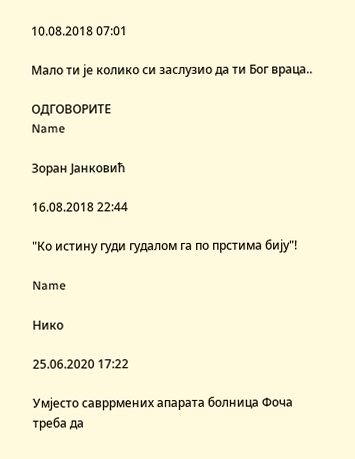10.08.2018 07:01

Мало ти је колико си заслузио да ти Бог враца..

ОДГОВОРИТЕ
Name

Зоран Јанковић

16.08.2018 22:44

"Ко истину гуди гудалом га по прстима бију"!

Name

Нико

25.06.2020 17:22

Умјесто савррмених апарата болница Фоча треба да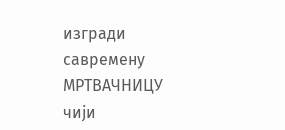изгради савремену МРТВАЧНИЦУ чији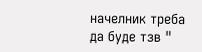начелник треба да буде тзв "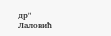др" Лаловић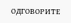ОДГОВОРИТЕ